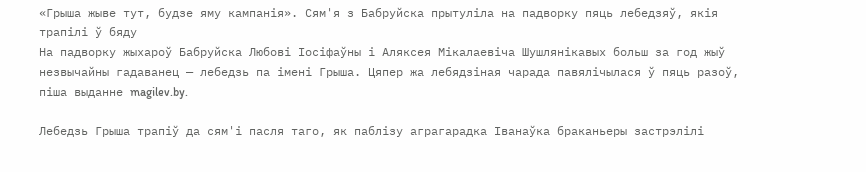«Грыша жыве тут, будзе яму кампанія». Сям'я з Бабруйска прытуліла на падворку пяць лебедзяў, якія трапілі ў бяду
На падворку жыхароў Бабруйска Любові Іосіфаўны і Аляксея Мікалаевіча Шушлянікавых больш за год жыў незвычайны гадаванец — лебедзь па імені Грыша. Цяпер жа лебядзіная чарада павялічылася ў пяць разоў, піша выданне magilev.by.

Лебедзь Грыша трапіў да сям'і пасля таго, як паблізу аграгарадка Іванаўка браканьеры застрэлілі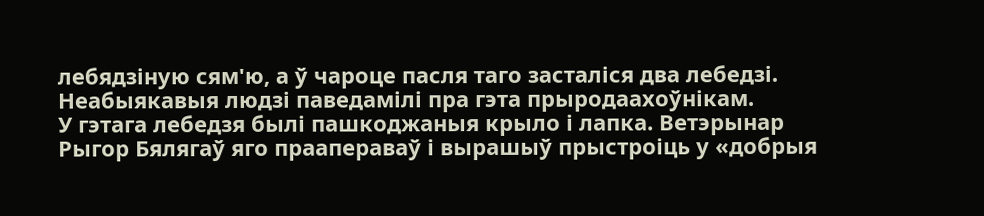лебядзіную сям'ю, а ў чароце пасля таго засталіся два лебедзі. Неабыякавыя людзі паведамілі пра гэта прыродаахоўнікам.
У гэтага лебедзя былі пашкоджаныя крыло і лапка. Ветэрынар Рыгор Бялягаў яго праапераваў і вырашыў прыстроіць у «добрыя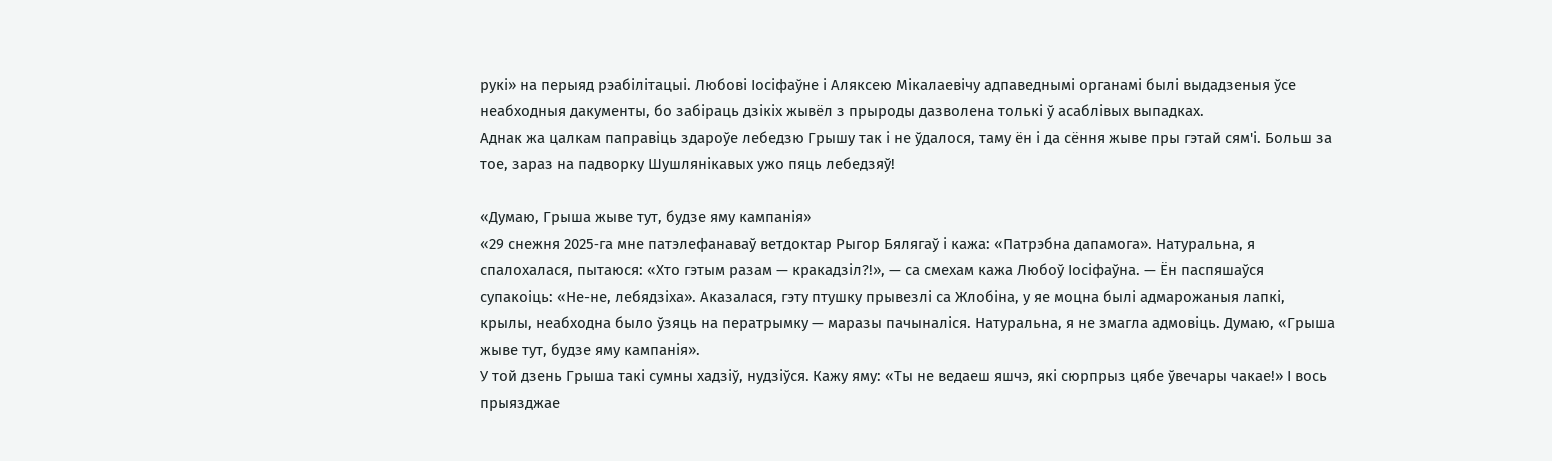рукі» на перыяд рэабілітацыі. Любові Іосіфаўне і Аляксею Мікалаевічу адпаведнымі органамі былі выдадзеныя ўсе неабходныя дакументы, бо забіраць дзікіх жывёл з прыроды дазволена толькі ў асаблівых выпадках.
Аднак жа цалкам паправіць здароўе лебедзю Грышу так і не ўдалося, таму ён і да сёння жыве пры гэтай сям'і. Больш за тое, зараз на падворку Шушлянікавых ужо пяць лебедзяў!

«Думаю, Грыша жыве тут, будзе яму кампанія»
«29 снежня 2025‑га мне патэлефанаваў ветдоктар Рыгор Бялягаў і кажа: «Патрэбна дапамога». Натуральна, я спалохалася, пытаюся: «Хто гэтым разам — кракадзіл?!», — са смехам кажа Любоў Іосіфаўна. — Ён паспяшаўся супакоіць: «Не-не, лебядзіха». Аказалася, гэту птушку прывезлі са Жлобіна, у яе моцна былі адмарожаныя лапкі, крылы, неабходна было ўзяць на ператрымку — маразы пачыналіся. Натуральна, я не змагла адмовіць. Думаю, «Грыша жыве тут, будзе яму кампанія».
У той дзень Грыша такі сумны хадзіў, нудзіўся. Кажу яму: «Ты не ведаеш яшчэ, які сюрпрыз цябе ўвечары чакае!» І вось прыязджае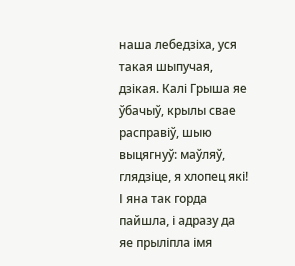наша лебедзіха, уся такая шыпучая, дзікая. Калі Грыша яе ўбачыў, крылы свае расправіў, шыю выцягнуў: маўляў, глядзіце, я хлопец які! І яна так горда пайшла, і адразу да яе прыліпла імя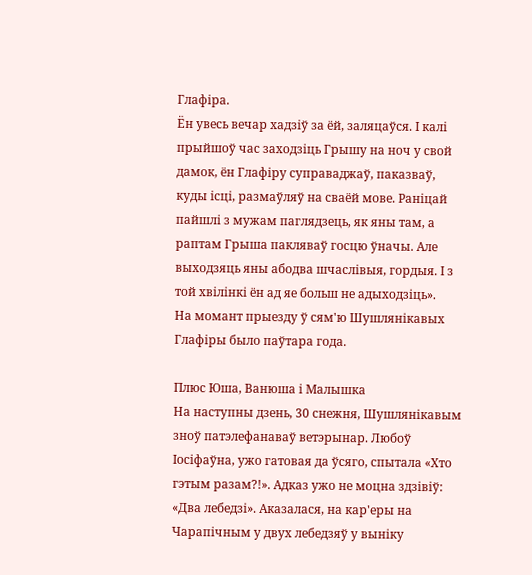Глафіра.
Ён увесь вечар хадзіў за ёй, заляцаўся. І калі прыйшоў час заходзіць Грышу на ноч у свой дамок, ён Глафіру суправаджаў, паказваў, куды ісці, размаўляў на сваёй мове. Раніцай пайшлі з мужам паглядзець, як яны там, а раптам Грыша пакляваў госцю ўначы. Але выходзяць яны абодва шчаслівыя, гордыя. І з той хвілінкі ён ад яе больш не адыходзіць».
На момант прыезду ў сям'ю Шушлянікавых Глафіры было паўтара года.

Плюс Юша, Ванюша і Малышка
На наступны дзень, 30 снежня, Шушлянікавым зноў патэлефанаваў ветэрынар. Любоў Іосіфаўна, ужо гатовая да ўсяго, спытала «Хто гэтым разам?!». Адказ ужо не моцна здзівіў: «Два лебедзі». Аказалася, на кар'еры на Чарапічным у двух лебедзяў у выніку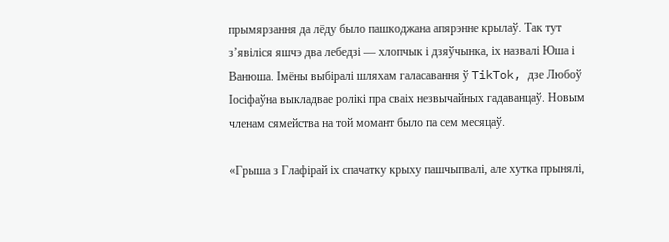прымярзання да лёду было пашкоджана апярэнне крылаў. Так тут з’явіліся яшчэ два лебедзі — хлопчык і дзяўчынка, іх назвалі Юша і Ванюша. Імёны выбіралі шляхам галасавання ў TikTok, дзе Любоў Іосіфаўна выкладвае ролікі пра сваіх незвычайных гадаванцаў. Новым членам сямейства на той момант было па сем месяцаў.

«Грыша з Глафірай іх спачатку крыху пашчыпвалі, але хутка прынялі,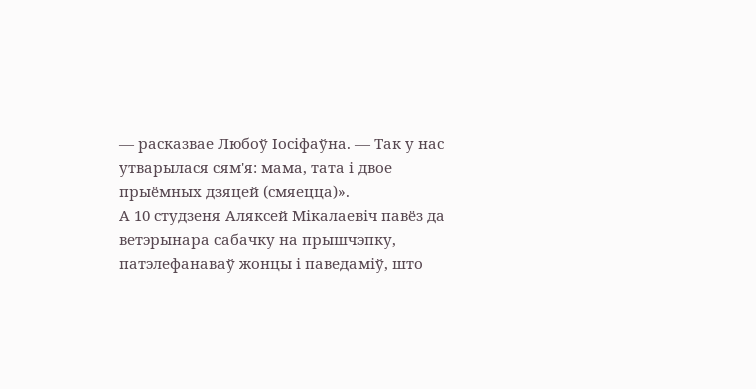— расказвае Любоў Іосіфаўна. — Так у нас утварылася сям'я: мама, тата і двое прыёмных дзяцей (смяецца)».
А 10 студзеня Аляксей Мікалаевіч павёз да ветэрынара сабачку на прышчэпку, патэлефанаваў жонцы і паведаміў, што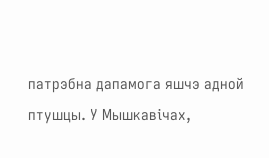патрэбна дапамога яшчэ адной птушцы. У Мышкавічах,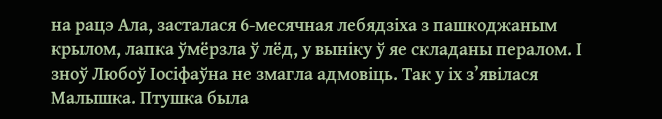на рацэ Ала, засталася 6‑месячная лебядзіха з пашкоджаным крылом, лапка ўмёрзла ў лёд, у выніку ў яе складаны пералом. І зноў Любоў Іосіфаўна не змагла адмовіць. Так у іх з’явілася Малышка. Птушка была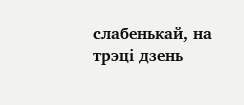слабенькай, на трэці дзень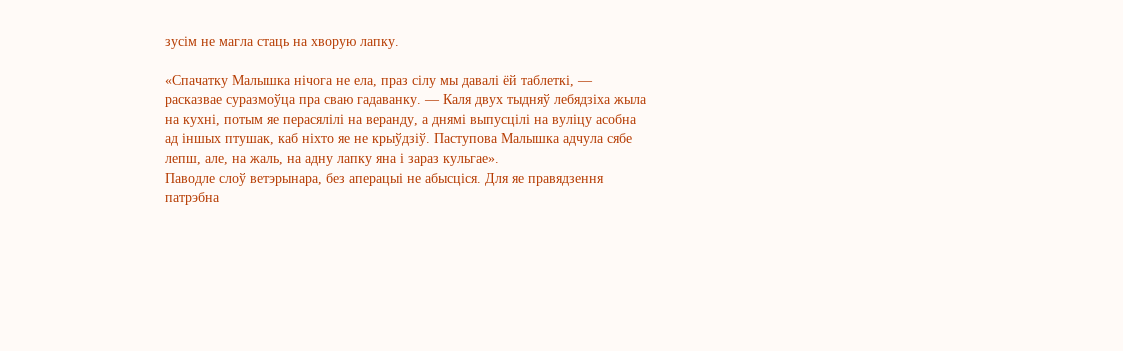зусім не магла стаць на хворую лапку.

«Спачатку Малышка нічога не ела, праз сілу мы давалі ёй таблеткі, — расказвае суразмоўца пра сваю гадаванку. — Каля двух тыдняў лебядзіха жыла на кухні, потым яе перасялілі на веранду, а днямі выпусцілі на вуліцу асобна ад іншых птушак, каб ніхто яе не крыўдзіў. Паступова Малышка адчула сябе лепш, але, на жаль, на адну лапку яна і зараз кульгае».
Паводле слоў ветэрынара, без аперацыі не абысціся. Для яе правядзення патрэбна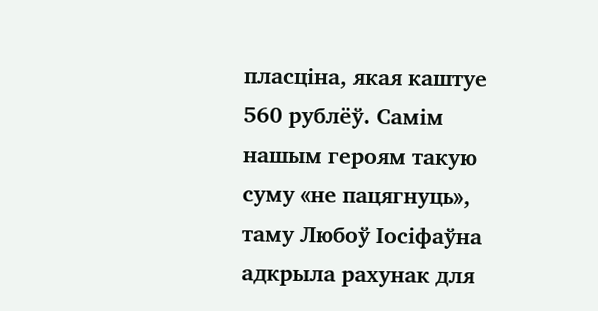пласціна, якая каштуе 560 рублёў. Самім нашым героям такую суму «не пацягнуць», таму Любоў Іосіфаўна адкрыла рахунак для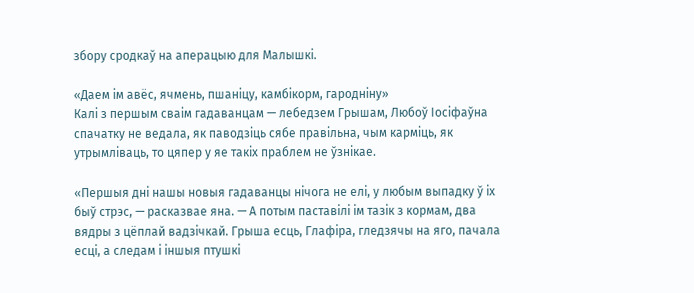збору сродкаў на аперацыю для Малышкі.

«Даем ім авёс, ячмень, пшаніцу, камбікорм, гародніну»
Калі з першым сваім гадаванцам — лебедзем Грышам, Любоў Іосіфаўна спачатку не ведала, як паводзіць сябе правільна, чым карміць, як утрымліваць, то цяпер у яе такіх праблем не ўзнікае.

«Першыя дні нашы новыя гадаванцы нічога не елі, у любым выпадку ў іх быў стрэс, — расказвае яна. — А потым паставілі ім тазік з кормам, два вядры з цёплай вадзічкай. Грыша есць, Глафіра, гледзячы на яго, пачала есці, а следам і іншыя птушкі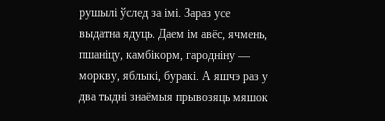рушылі ўслед за імі. Зараз усе выдатна ядуць. Даем ім авёс, ячмень, пшаніцу, камбікорм, гародніну — моркву, яблыкі, буракі. А яшчэ раз у два тыдні знаёмыя прывозяць мяшок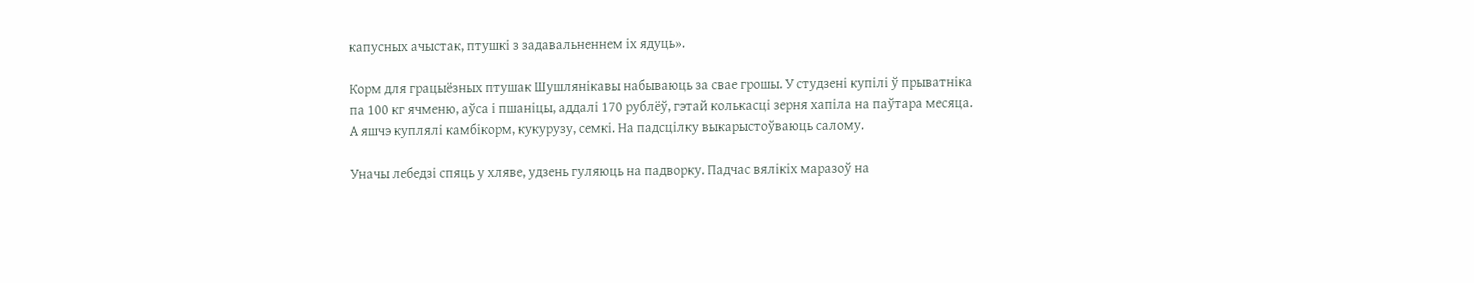капусных ачыстак, птушкі з задавальненнем іх ядуць».

Корм для грацыёзных птушак Шушлянікавы набываюць за свае грошы. У студзені купілі ў прыватніка па 100 кг ячменю, аўса і пшаніцы, аддалі 170 рублёў, гэтай колькасці зерня хапіла на паўтара месяца. А яшчэ куплялі камбікорм, кукурузу, семкі. На падсцілку выкарыстоўваюць салому.

Уначы лебедзі спяць у хляве, удзень гуляюць на падворку. Падчас вялікіх маразоў на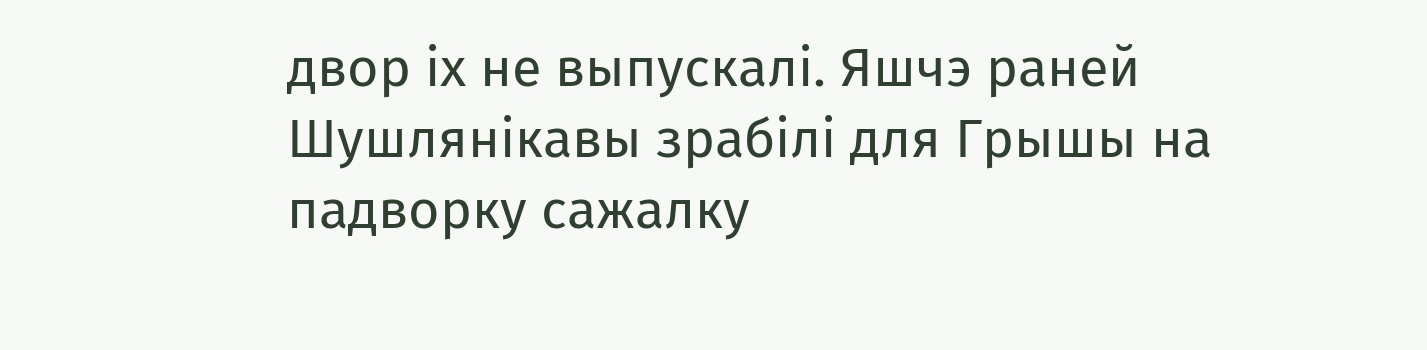двор іх не выпускалі. Яшчэ раней Шушлянікавы зрабілі для Грышы на падворку сажалку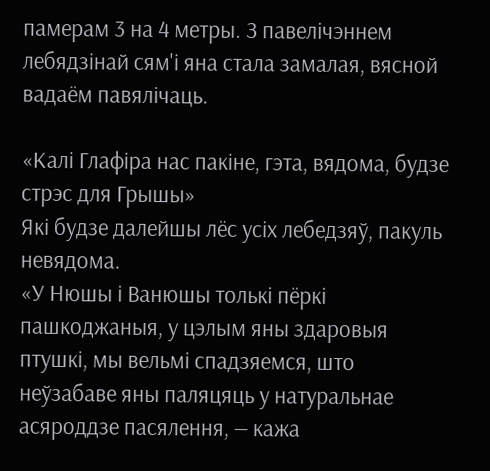памерам 3 на 4 метры. З павелічэннем лебядзінай сям'і яна стала замалая, вясной вадаём павялічаць.

«Калі Глафіра нас пакіне, гэта, вядома, будзе стрэс для Грышы»
Які будзе далейшы лёс усіх лебедзяў, пакуль невядома.
«У Нюшы і Ванюшы толькі пёркі пашкоджаныя, у цэлым яны здаровыя птушкі, мы вельмі спадзяемся, што неўзабаве яны паляцяць у натуральнае асяроддзе пасялення, — кажа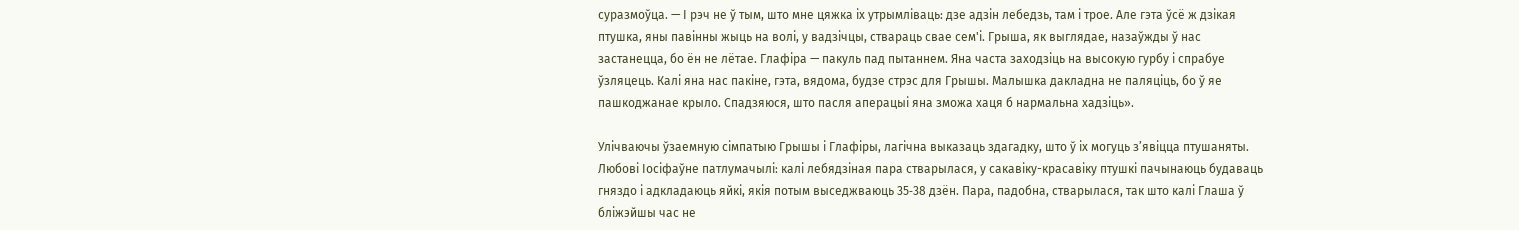суразмоўца. — І рэч не ў тым, што мне цяжка іх утрымліваць: дзе адзін лебедзь, там і трое. Але гэта ўсё ж дзікая птушка, яны павінны жыць на волі, у вадзічцы, ствараць свае сем'і. Грыша, як выглядае, назаўжды ў нас застанецца, бо ён не лётае. Глафіра — пакуль пад пытаннем. Яна часта заходзіць на высокую гурбу і спрабуе ўзляцець. Калі яна нас пакіне, гэта, вядома, будзе стрэс для Грышы. Малышка дакладна не паляціць, бо ў яе пашкоджанае крыло. Спадзяюся, што пасля аперацыі яна зможа хаця б нармальна хадзіць».

Улічваючы ўзаемную сімпатыю Грышы і Глафіры, лагічна выказаць здагадку, што ў іх могуць з’явіцца птушаняты. Любові Іосіфаўне патлумачылі: калі лебядзіная пара стварылася, у сакавіку-красавіку птушкі пачынаюць будаваць гняздо і адкладаюць яйкі, якія потым выседжваюць 35‑38 дзён. Пара, падобна, стварылася, так што калі Глаша ў бліжэйшы час не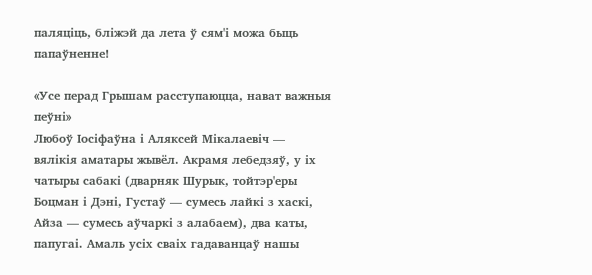паляціць, бліжэй да лета ў сям'і можа быць папаўненне!

«Усе перад Грышам расступаюцца, нават важныя пеўні»
Любоў Іосіфаўна і Аляксей Мікалаевіч — вялікія аматары жывёл. Акрамя лебедзяў, у іх чатыры сабакі (дварняк Шурык, тойтэр'еры Боцман і Дэні, Густаў — сумесь лайкі з хаскі, Айза — сумесь аўчаркі з алабаем), два каты, папугаі. Амаль усіх сваіх гадаванцаў нашы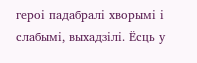героі падабралі хворымі і слабымі, выхадзілі. Ёсць у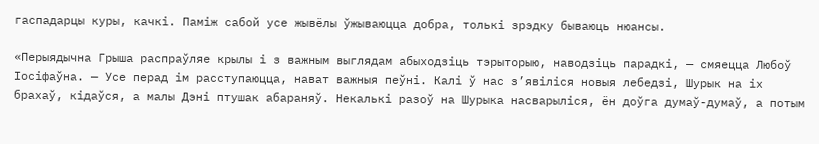гаспадарцы куры, качкі. Паміж сабой усе жывёлы ўжываюцца добра, толькі зрэдку бываюць нюансы.

«Перыядычна Грыша распраўляе крылы і з важным выглядам абыходзіць тэрыторыю, наводзіць парадкі, — смяецца Любоў Іосіфаўна. — Усе перад ім расступаюцца, нават важныя пеўні. Калі ў нас з’явіліся новыя лебедзі, Шурык на іх брахаў, кідаўся, а малы Дэні птушак абараняў. Некалькі разоў на Шурыка насварыліся, ён доўга думаў-думаў, а потым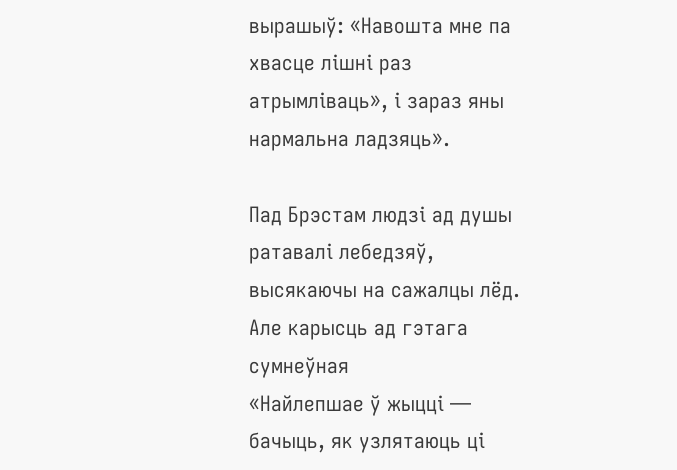вырашыў: «Навошта мне па хвасце лішні раз атрымліваць», і зараз яны нармальна ладзяць».

Пад Брэстам людзі ад душы ратавалі лебедзяў, высякаючы на сажалцы лёд. Але карысць ад гэтага сумнеўная
«Найлепшае ў жыцці — бачыць, як узлятаюць ці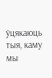ўцякаюць тыя, каму мы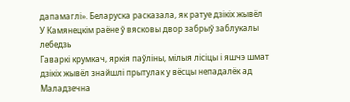дапамаглі». Беларуска расказала, як ратуе дзікіх жывёл
У Камянецкім раёне ў вясковы двор забрыў заблукалы лебедзь
Гаваркі крумкач, яркія паўліны, мілыя лісіцы і яшчэ шмат дзікіх жывёл знайшлі прытулак у вёсцы непадалёк ад Маладзечна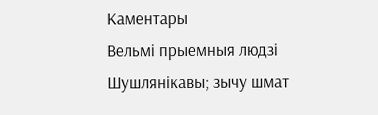Каментары
Вельмі прыемныя людзі Шушлянікавы; зычу шмат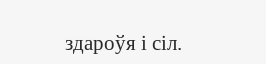здароўя і сіл.